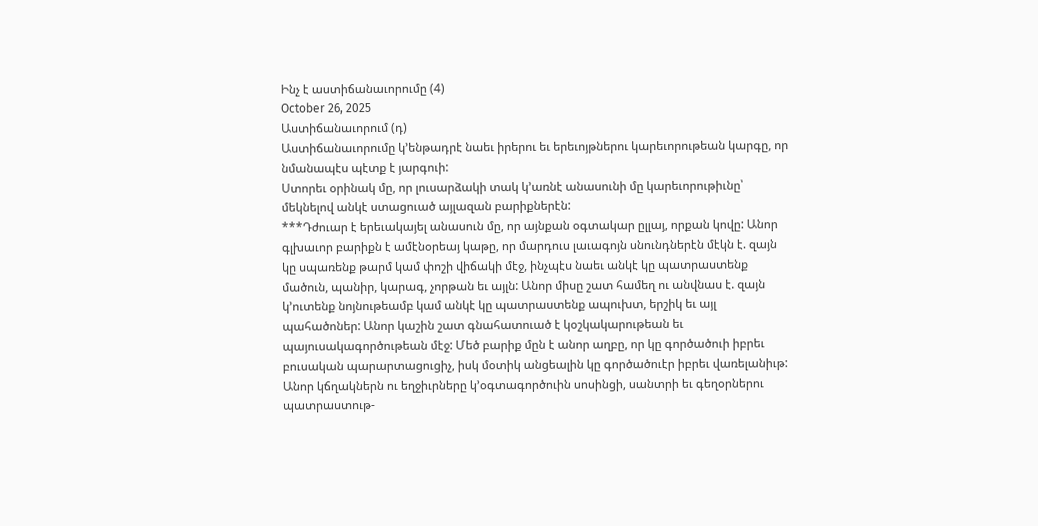Ինչ է աստիճանաւորումը (4)
October 26, 2025
Աստիճանաւորում (դ)
Աստիճանաւորումը կ’ենթադրէ նաեւ իրերու եւ երեւոյթներու կարեւորութեան կարգը, որ նմանապէս պէտք է յարգուի:
Ստորեւ օրինակ մը, որ լուսարձակի տակ կ’առնէ անասունի մը կարեւորութիւնը՝ մեկնելով անկէ ստացուած այլազան բարիքներէն:
***Դժուար է երեւակայել անասուն մը, որ այնքան օգտակար ըլլայ, որքան կովը: Անոր գլխաւոր բարիքն է ամէնօրեայ կաթը, որ մարդուս լաւագոյն սնունդներէն մէկն է. զայն կը սպառենք թարմ կամ փոշի վիճակի մէջ, ինչպէս նաեւ անկէ կը պատրաստենք մածուն, պանիր, կարագ, չորթան եւ այլն: Անոր միսը շատ համեղ ու անվնաս է. զայն կ’ուտենք նոյնութեամբ կամ անկէ կը պատրաստենք ապուխտ, երշիկ եւ այլ պահածոներ: Անոր կաշին շատ գնահատուած է կօշկակարութեան եւ պայուսակագործութեան մէջ: Մեծ բարիք մըն է անոր աղբը, որ կը գործածուի իբրեւ բուսական պարարտացուցիչ, իսկ մօտիկ անցեալին կը գործածուէր իբրեւ վառելանիւթ: Անոր կճղակներն ու եղջիւրները կ’օգտագործուին սոսինցի, սանտրի եւ գեղօրներու պատրաստութ-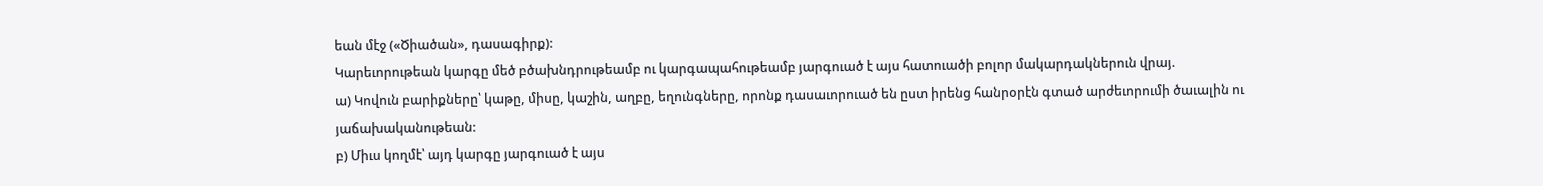եան մէջ («Ծիածան», դասագիրք):
Կարեւորութեան կարգը մեծ բծախնդրութեամբ ու կարգապահութեամբ յարգուած է այս հատուածի բոլոր մակարդակներուն վրայ.
ա) Կովուն բարիքները՝ կաթը, միսը, կաշին, աղբը, եղունգները, որոնք դասաւորուած են ըստ իրենց հանրօրէն գտած արժեւորումի ծաւալին ու յաճախականութեան:
բ) Միւս կողմէ՝ այդ կարգը յարգուած է այս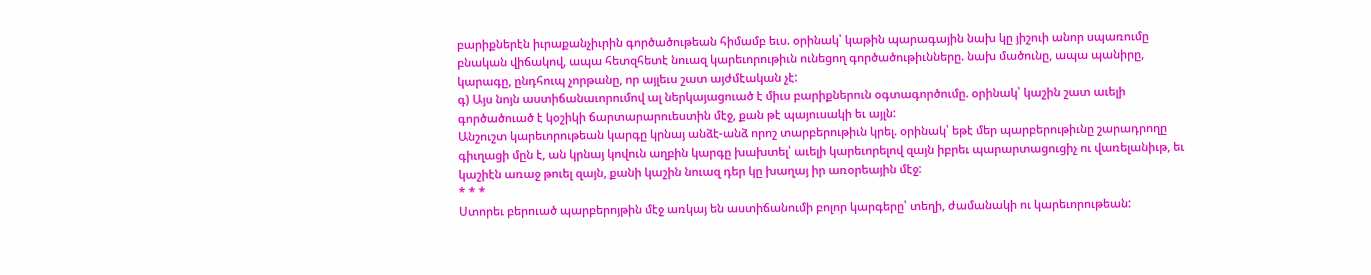բարիքներէն իւրաքանչիւրին գործածութեան հիմամբ եւս. օրինակ՝ կաթին պարագային նախ կը յիշուի անոր սպառումը բնական վիճակով, ապա հետզհետէ նուազ կարեւորութիւն ունեցող գործածութիւնները. նախ մածունը, ապա պանիրը, կարագը, ընդհուպ չորթանը, որ այլեւս շատ այժմէական չէ:
գ) Այս նոյն աստիճանաւորումով ալ ներկայացուած է միւս բարիքներուն օգտագործումը. օրինակ՝ կաշին շատ աւելի գործածուած է կօշիկի ճարտարարուեստին մէջ, քան թէ պայուսակի եւ այլն:
Անշուշտ կարեւորութեան կարգը կրնայ անձէ-անձ որոշ տարբերութիւն կրել. օրինակ՝ եթէ մեր պարբերութիւնը շարադրողը գիւղացի մըն է, ան կրնայ կովուն աղբին կարգը խախտել՝ աւելի կարեւորելով զայն իբրեւ պարարտացուցիչ ու վառելանիւթ, եւ կաշիէն առաջ թուել զայն, քանի կաշին նուազ դեր կը խաղայ իր առօրեային մէջ:
* * *
Ստորեւ բերուած պարբերոյթին մէջ առկայ են աստիճանումի բոլոր կարգերը՝ տեղի, ժամանակի ու կարեւորութեան: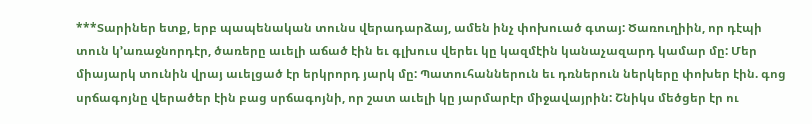***Տարիներ ետք, երբ պապենական տունս վերադարձայ, ամեն ինչ փոխուած գտայ: Ծառուղիին, որ դէպի տուն կ’առաջնորդէր, ծառերը աւելի աճած էին եւ գլխուս վերեւ կը կազմէին կանաչազարդ կամար մը: Մեր միայարկ տունին վրայ աւելցած էր երկրորդ յարկ մը: Պատուհաններուն եւ դռներուն ներկերը փոխեր էին. գոց սրճագոյնը վերածեր էին բաց սրճագոյնի, որ շատ աւելի կը յարմարէր միջավայրին: Շնիկս մեծցեր էր ու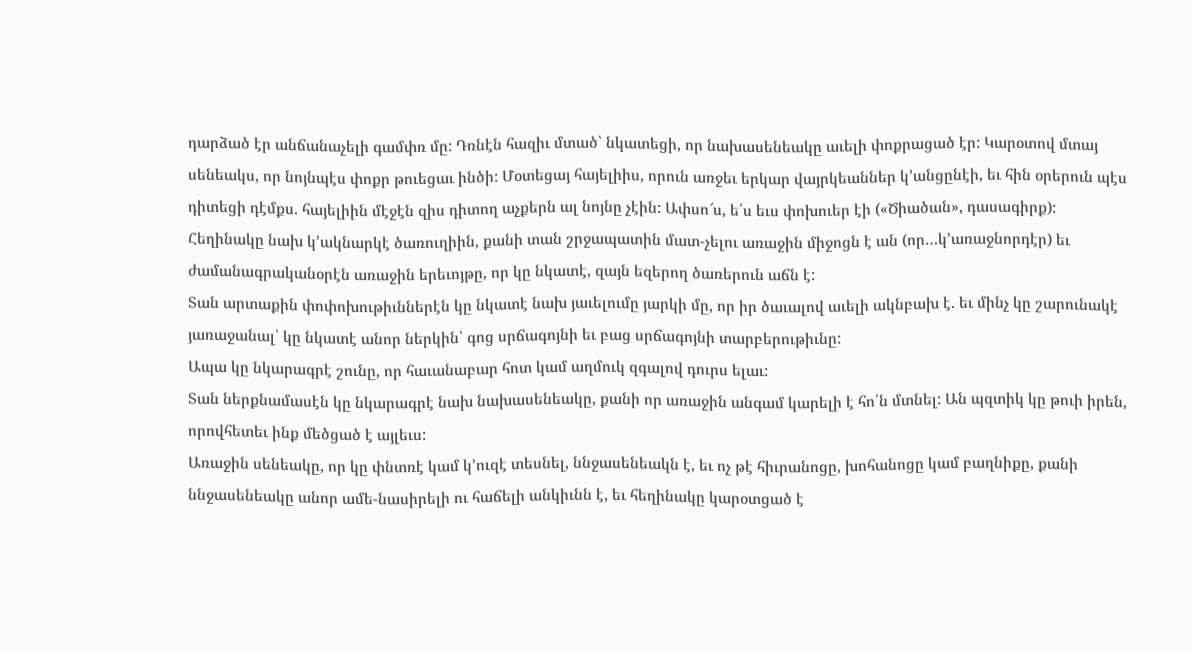դարձած էր անճանաչելի գամփռ մը: Դռնէն հազիւ մտած՝ նկատեցի, որ նախասենեակը աւելի փոքրացած էր: Կարօտով մտայ սենեակս, որ նոյնպէս փոքր թուեցաւ ինծի: Մօտեցայ հայելիիս, որուն առջեւ երկար վայրկեաններ կ’անցընէի, եւ հին օրերուն պէս դիտեցի դէմքս. հայելիին մէջէն զիս դիտող աչքերն ալ նոյնը չէին: Ափսո՜ս, ե՛ս եւս փոխուեր էի («Ծիածան», դասագիրք):
Հեղինակը նախ կ’ակնարկէ ծառուղիին, քանի տան շրջապատին մատ-չելու առաջին միջոցն է ան (որ…կ’առաջնորդէր) եւ ժամանագրականօրէն առաջին երեւոյթը, որ կը նկատէ, զայն եզերող ծառերուն աճն է:
Տան արտաքին փոփոխութիւններէն կը նկատէ նախ յաւելումը յարկի մը, որ իր ծաւալով աւելի ակնբախ է. եւ մինչ կը շարունակէ յառաջանալ՝ կը նկատէ անոր ներկին՝ գոց սրճագոյնի եւ բաց սրճագոյնի տարբերութիւնը:
Ապա կը նկարագրէ շունը, որ հաւանաբար հոտ կամ աղմուկ զգալով դուրս ելաւ:
Տան ներքնամասէն կը նկարագրէ նախ նախասենեակը, քանի որ առաջին անգամ կարելի է հո՛ն մտնել: Ան պզտիկ կը թուի իրեն, որովհետեւ ինք մեծցած է այլեւս:
Առաջին սենեակը, որ կը փնտռէ կամ կ’ուզէ տեսնել, ննջասենեակն է, եւ ոչ թէ հիւրանոցը, խոհանոցը կամ բաղնիքը, քանի ննջասենեակը անոր ամե-նասիրելի ու հաճելի անկիւնն է, եւ հեղինակը կարօտցած է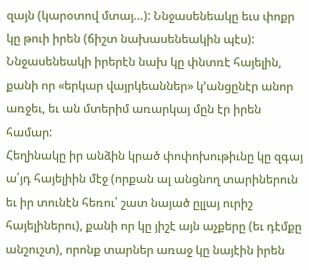զայն (կարօտով մտայ…): Ննջասենեակը եւս փոքր կը թուի իրեն (ճիշտ նախասենեակին պէս):
Ննջասենեակի իրերէն նախ կը փնտռէ հայելին, քանի որ «երկար վայրկեաններ» կ’անցընէր անոր առջեւ, եւ ան մտերիմ առարկայ մըն էր իրեն համար:
Հեղինակը իր անձին կրած փոփոխութիւնը կը զգայ ա՛յդ հայելիին մէջ (որքան ալ անցնող տարիներուն եւ իր տունէն հեռու՝ շատ նայած ըլլայ ուրիշ հայելիներու), քանի որ կը յիշէ այն աչքերը (եւ դէմքը անշուշտ), որոնք տարներ առաջ կը նայէին իրեն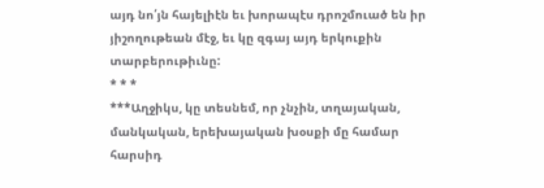այդ նո՛յն հայելիէն եւ խորապէս դրոշմուած են իր յիշողութեան մէջ, եւ կը զգայ այդ երկուքին տարբերութիւնը:
* * *
***Աղջիկս, կը տեսնեմ, որ չնչին, տղայական, մանկական, երեխայական խօսքի մը համար հարսիդ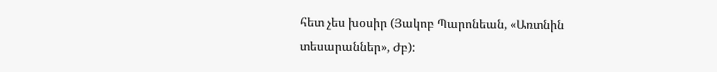հետ չես խօսիր (Յակոբ Պարոնեան, «Առտնին տեսարաններ», Ժբ):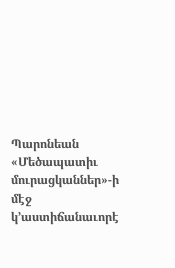Պարոնեան «Մեծապատիւ մուրացկաններ»-ի մէջ կ’աստիճանաւորէ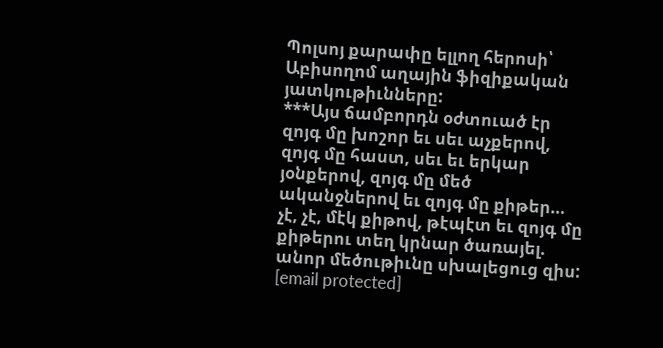Պոլսոյ քարափը ելլող հերոսի՝ Աբիսողոմ աղային ֆիզիքական յատկութիւնները:
***Այս ճամբորդն օժտուած էր զոյգ մը խոշոր եւ սեւ աչքերով, զոյգ մը հաստ, սեւ եւ երկար յօնքերով, զոյգ մը մեծ ականջներով եւ զոյգ մը քիթեր… չէ, չէ, մէկ քիթով, թէպէտ եւ զոյգ մը քիթերու տեղ կրնար ծառայել. անոր մեծութիւնը սխալեցուց զիս:
[email protected]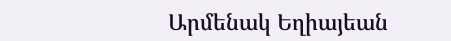Արմենակ Եղիայեան